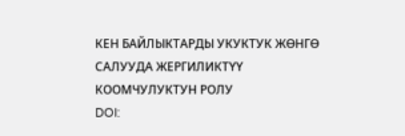КЕН БАЙЛЫКТАРДЫ УКУКТУК ЖӨНГӨ САЛУУДА ЖЕРГИЛИКТҮҮ КООМЧУЛУКТУН РОЛУ
DOI: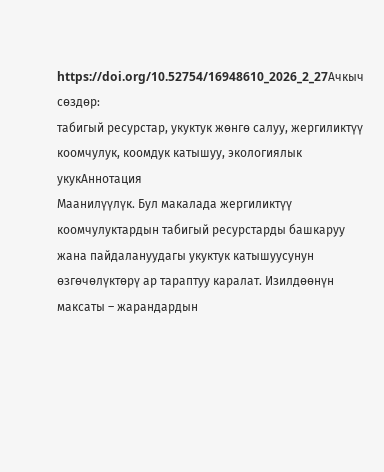https://doi.org/10.52754/16948610_2026_2_27Ачкыч сөздөр:
табигый ресурстар, укуктук жөнгө салуу, жергиликтүү коомчулук, коомдук катышуу, экологиялык укукАннотация
Маанилүүлүк. Бул макалада жергиликтүү коомчулуктардын табигый ресурстарды башкаруу жана пайдалануудагы укуктук катышуусунун өзгөчөлүктөрү ар тараптуу каралат. Изилдөөнүн максаты – жарандардын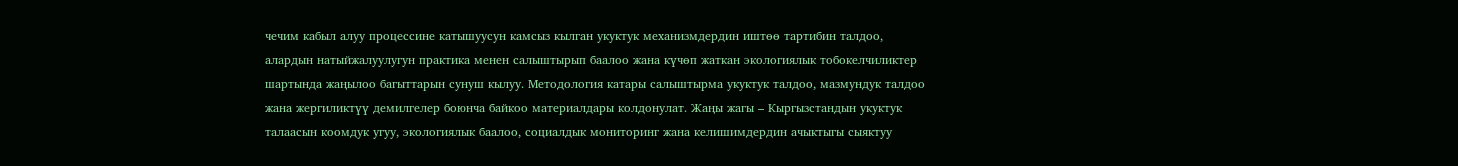чечим кабыл алуу процессине катышуусун камсыз кылган укуктук механизмдердин иштөө тартибин талдоо, алардын натыйжалуулугун практика менен салыштырып баалоо жана күчөп жаткан экологиялык тобокелчиликтер шартында жаңылоо багыттарын сунуш кылуу. Методология катары салыштырма укуктук талдоо, мазмундук талдоо жана жергиликтүү демилгелер боюнча байкоо материалдары колдонулат. Жаңы жагы – Кыргызстандын укуктук талаасын коомдук угуу, экологиялык баалоо, социалдык мониторинг жана келишимдердин ачыктыгы сыяктуу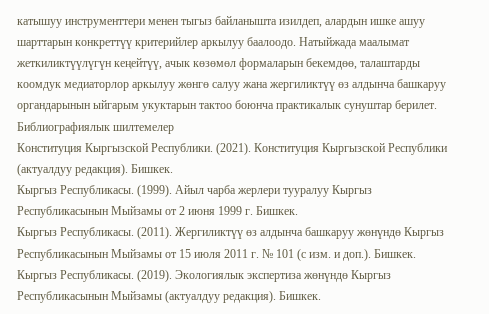катышуу инструменттери менен тыгыз байланышта изилдеп, алардын ишке ашуу шарттарын конкреттүү критерийлер аркылуу баалоодо. Натыйжада маалымат жеткиликтүүлүгүн кеңейтүү, ачык көзөмөл формаларын бекемдөө, талаштарды коомдук медиаторлор аркылуу жөнгө салуу жана жергиликтүү өз алдынча башкаруу органдарынын ыйгарым укуктарын тактоо боюнча практикалык сунуштар берилет.
Библиографиялык шилтемелер
Конституция Кыргызской Республики. (2021). Конституция Кыргызской Республики (актуалдуу редакция). Бишкек.
Кыргыз Республикасы. (1999). Айыл чарба жерлери тууралуу Кыргыз Республикасынын Мыйзамы от 2 июня 1999 г. Бишкек.
Кыргыз Республикасы. (2011). Жергиликтүү өз алдынча башкаруу жөнүндө Кыргыз Республикасынын Мыйзамы от 15 июля 2011 г. № 101 (с изм. и доп.). Бишкек.
Кыргыз Республикасы. (2019). Экологиялык экспертиза жөнүндө Кыргыз Республикасынын Мыйзамы (актуалдуу редакция). Бишкек.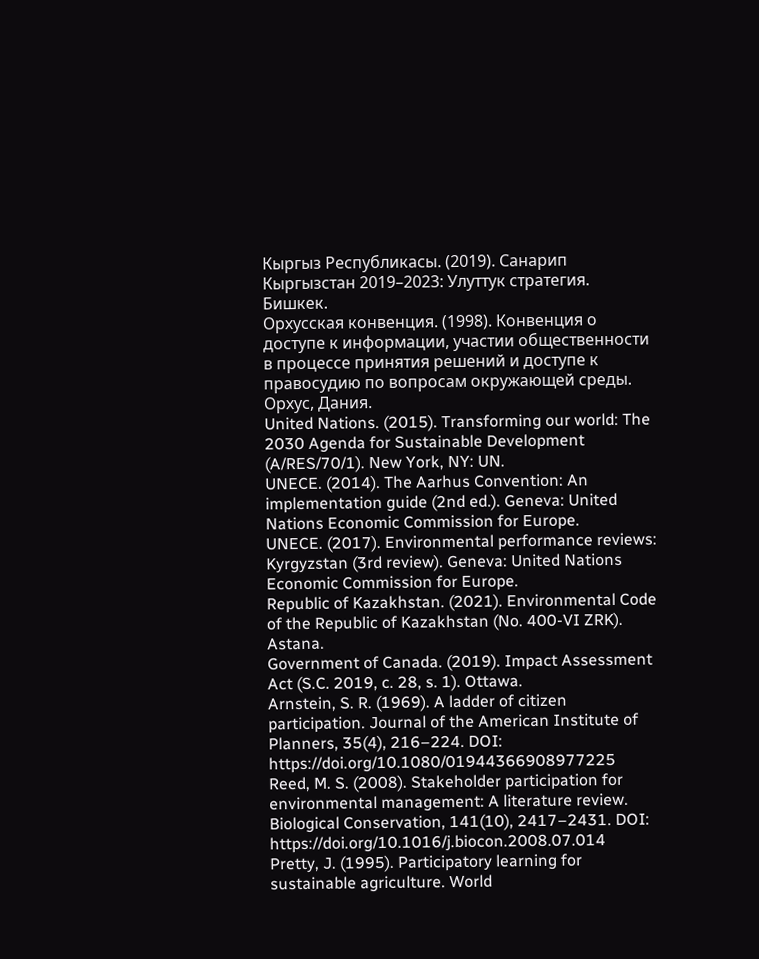Кыргыз Республикасы. (2019). Санарип Кыргызстан 2019–2023: Улуттук стратегия. Бишкек.
Орхусская конвенция. (1998). Конвенция о доступе к информации, участии общественности в процессе принятия решений и доступе к правосудию по вопросам окружающей среды. Орхус, Дания.
United Nations. (2015). Transforming our world: The 2030 Agenda for Sustainable Development (A/RES/70/1). New York, NY: UN.
UNECE. (2014). The Aarhus Convention: An implementation guide (2nd ed.). Geneva: United Nations Economic Commission for Europe.
UNECE. (2017). Environmental performance reviews: Kyrgyzstan (3rd review). Geneva: United Nations Economic Commission for Europe.
Republic of Kazakhstan. (2021). Environmental Code of the Republic of Kazakhstan (No. 400-VI ZRK). Astana.
Government of Canada. (2019). Impact Assessment Act (S.C. 2019, c. 28, s. 1). Ottawa.
Arnstein, S. R. (1969). A ladder of citizen participation. Journal of the American Institute of Planners, 35(4), 216–224. DOI: https://doi.org/10.1080/01944366908977225
Reed, M. S. (2008). Stakeholder participation for environmental management: A literature review. Biological Conservation, 141(10), 2417–2431. DOI: https://doi.org/10.1016/j.biocon.2008.07.014
Pretty, J. (1995). Participatory learning for sustainable agriculture. World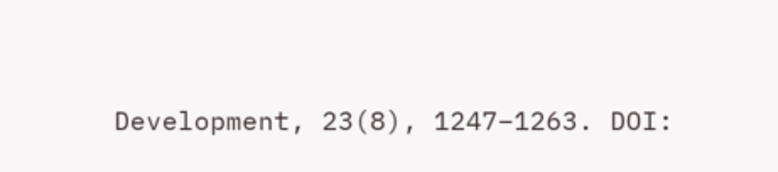Development, 23(8), 1247–1263. DOI: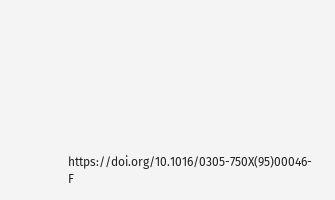https://doi.org/10.1016/0305-750X(95)00046-F